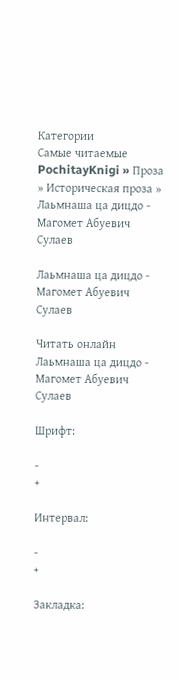Категории
Самые читаемые
PochitayKnigi » Проза » Историческая проза » Лаьмнаша ца дицдо - Магомет Абуевич Сулаев

Лаьмнаша ца дицдо - Магомет Абуевич Сулаев

Читать онлайн Лаьмнаша ца дицдо - Магомет Абуевич Сулаев

Шрифт:

-
+

Интервал:

-
+

Закладка: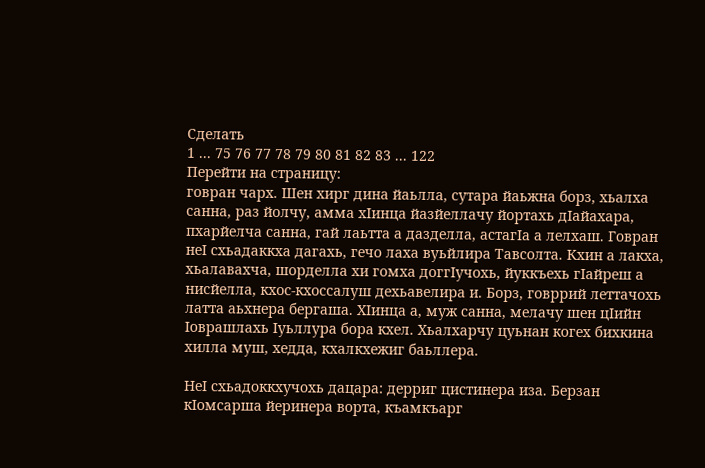Сделать
1 ... 75 76 77 78 79 80 81 82 83 ... 122
Перейти на страницу:
говран чарх. Шен хирг дина йаьлла, сутара йаьжна борз, хьалха санна, раз йолчу, амма хIинца йазйеллачу йортахь дIайахара, пхарйелча санна, гай лаьтта а дазделла, астагIа а лелхаш. Говран неI схьадаккха дагахь, гечо лаха вуьйлира Тавсолта. Кхин а лакха, хьалавахча, шорделла хи гомха доггIучохь, йуккъехь гIайреш а нисйелла, кхос-кхоссалуш дехьавелира и. Борз, говррий леттачохь латта аьхнера бергаша. ХIинца а, муж санна, мелачу шен цIийн Iоврашлахь Iуьллура бора кхел. Хьалхарчу цуьнан когех бихкина хилла муш, хедда, кхалкхежиг баьллера.

НеI схьадоккхучохь дацара: дерриг цистинера иза. Берзан кIомсарша йеринера ворта, къамкъарг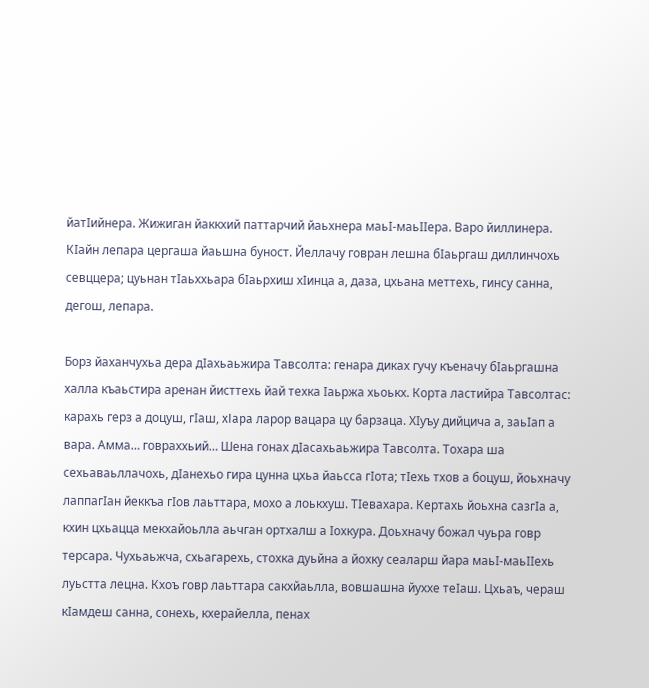йатIийнера. Жижиган йаккхий паттарчий йаьхнера маьI-маьIIера. Варо йиллинера. КIайн лепара цергаша йаьшна буност. Йеллачу говран лешна бIаьргаш диллинчохь севццера; цуьнан тIаьххьара бIаьрхиш хIинца а, даза, цхьана меттехь, гинсу санна, дегош, лепара.

Борз йаханчухьа дера дIахьаьжира Тавсолта: генара диках гучу къеначу бIаьргашна халла къаьстира аренан йисттехь йай техка Iаьржа хьоькх. Корта ластийра Тавсолтас: карахь герз а доцуш, гIаш, xIapa ларор вацара цу барзаца. ХIуъу дийцича а, заьIап а вара. Амма… говраххьий… Шена гонах дIасахьаьжира Тавсолта. Тохара ша сехьаваьллачохь, дIанехьо гира цунна цхьа йаьсса гIoтa; тIехь тхов а боцуш, йоьхначу лаппагIан йеккъа гIов лаьттара, мохо а лоькхуш. ТIевахара. Кертахь йоьхна сазгIа а, кхин цхьацца мекхайоьлла аьчган ортхалш а Iохкура. Доьхначу божал чуьра говр терсара. Чухьаьжча, схьагарехь, стохка дуьйна а йохку сеаларш йара маьI-маьIIехь луьстта лецна. Кхоъ говр лаьттара сакхйаьлла, вовшашна йуххе теIаш. Цхьаъ, чераш кIамдеш санна, сонехь, кхерайелла, пенах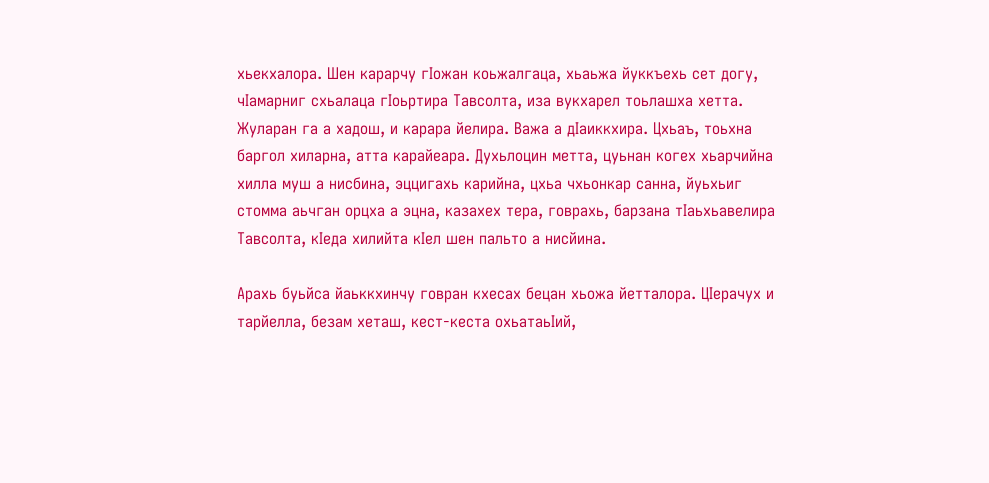хьекхалора. Шен карарчу гIожан коьжалгаца, хьаьжа йуккъехь сет догу, чIамарниг схьалаца гIоьртира Тавсолта, иза вукхарел тоьлашха хетта. Жуларан га а хадош, и карара йелира. Важа а дIаиккхира. Цхьаъ, тоьхна баргол хиларна, атта карайеара. Духьлоцин метта, цуьнан когех хьарчийна хилла муш а нисбина, эццигахь карийна, цхьа чхьонкар санна, йуьхьиг стомма аьчган орцха а эцна, казахех тера, говрахь, барзана тIаьхьавелира Тавсолта, кIеда хилийта кIел шен пальто а нисйина.

Арахь буьйса йаьккхинчу говран кхесах бецан хьожа йетталора. ЦIерачух и тарйелла, безам хеташ, кест-кеста охьатаьIий,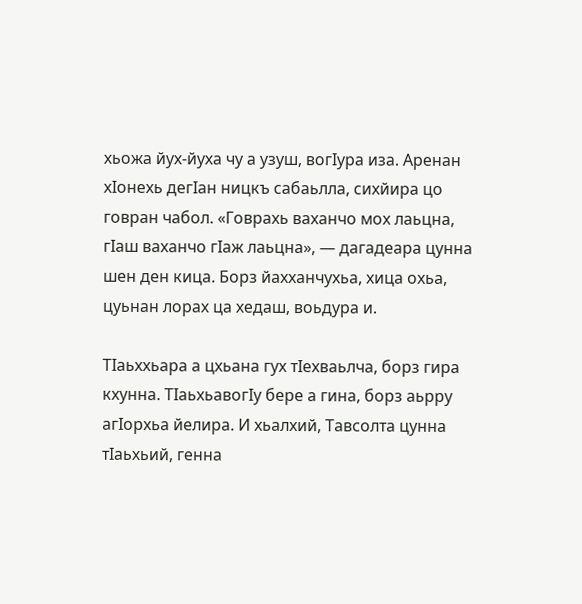хьожа йух-йуха чу а узуш, вогIура иза. Аренан хIонехь дегIан ницкъ сабаьлла, сихйира цо говран чабол. «Говрахь ваханчо мох лаьцна, гIаш ваханчо гIаж лаьцна», — дагадеара цунна шен ден кица. Борз йахханчухьа, хица охьа, цуьнан лорах ца хедаш, воьдура и.

ТIаьххьара а цхьана гух тIехваьлча, борз гира кхунна. ТIаьхьавогIу бере а гина, борз аьрру агIорхьа йелира. И хьалхий, Тавсолта цунна тIаьхьий, генна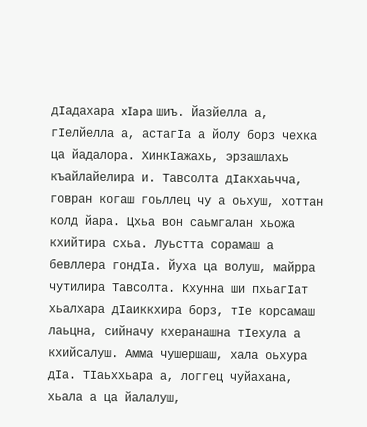дIадахара xIapa шиъ. Йазйелла а, гIелйелла а, астагIа а йолу борз чехка ца йадалора. ХинкIажахь, эрзашлахь къайлайелира и. Тавсолта дIакхаьчча, говран когаш гоьллец чу а оьхуш, хоттан колд йара. Цхьа вон саьмгалан хьожа кхийтира схьа. Луьстта сорамаш а бевллера гондIа. Йуха ца волуш, майрра чутилира Тавсолта. Кхунна ши пхьагIат хьалхара дIаиккхира борз, тIе корсамаш лаьцна, сийначу кхеранашна тIехула а кхийсалуш. Амма чушершаш, хала оьхура дIа. ТIаьххьара а, логгец чуйахана, хьала а ца йалалуш,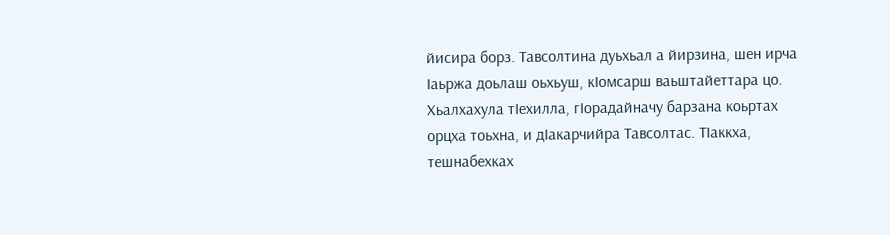йисира борз. Тавсолтина дуьхьал а йирзина, шен ирча Iаьржа доьлаш оьхьуш, кIомсарш ваьштайеттара цо. Хьалхахула тIехилла, гIорадайначу барзана коьртах орцха тоьхна, и дIакарчийра Тавсолтас. ТIаккха, тешнабехках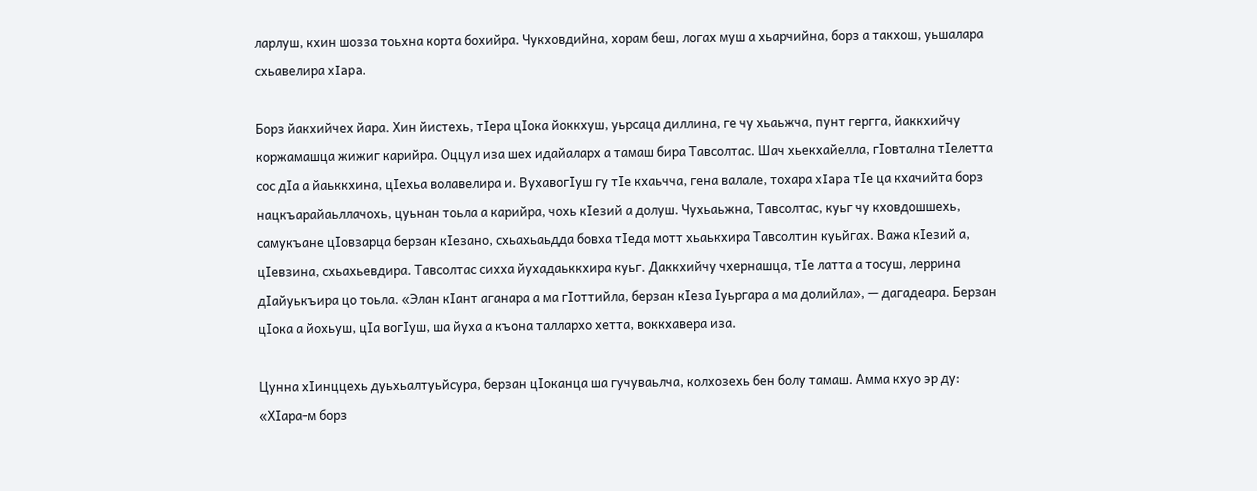ларлуш, кхин шозза тоьхна корта бохийра. Чукховдийна, хорам беш, логах муш а хьарчийна, борз а такхош, уьшалара схьавелира xIapa.

Борз йакхийчех йара. Хин йистехь, тIера цIока йоккхуш, уьрсаца диллина, ге чу хьаьжча, пунт гергга, йаккхийчу коржамашца жижиг карийра. Оццул иза шех идайаларх а тамаш бира Тавсолтас. Шач хьекхайелла, гIовтална тIелетта сос дIа а йаьккхина, цIехьа волавелира и. ВухавогIуш гу тIе кхаьчча, гена валале, тохара xIapa тIе ца кхачийта борз нацкъарайаьллачохь, цуьнан тоьла а карийра, чохь кIезий а долуш. Чухьаьжна, Тавсолтас, куьг чу кховдошшехь, самукъане цIовзарца берзан кIезано, схьахьаьдда бовха тIеда мотт хьаькхира Тавсолтин куьйгах. Важа кIезий а, цIевзина, схьахьевдира. Тавсолтас сихха йухадаьккхира куьг. Даккхийчу чхернашца, тIе латта а тосуш, леррина дIайуькъира цо тоьла. «Элан кIант аганара а ма гIоттийла, берзан кIеза Iуьргара а ма долийла», — дагадеара. Берзан цIока а йохьуш, цIа вогIуш, ша йуха а къона таллархо хетта, воккхавера иза.

Цунна хIинццехь дуьхьалтуьйсура, берзан цIоканца ша гучуваьлча, колхозехь бен болу тамаш. Амма кхуо эр ду: «ХIара-м борз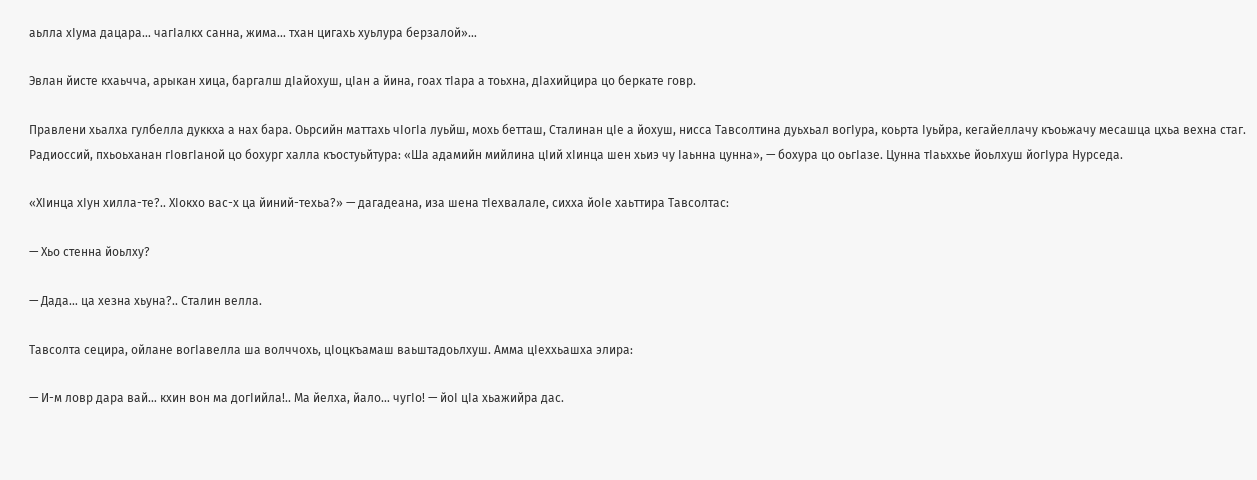аьлла хIума дацара… чагIалкх санна, жима… тхан цигахь хуьлура берзалой»…

Эвлан йисте кхаьчча, арыкан хица, баргалш дIайохуш, цIан а йина, гоах тIара а тоьхна, дIахийцира цо беркате говр.

Правлени хьалха гулбелла дуккха а нах бара. Оьрсийн маттахь чIогIа луьйш, мохь бетташ, Сталинан цIе а йохуш, нисса Тавсолтина дуьхьал вогIура, коьрта Iуьйра, кегайеллачу къоьжачу месашца цхьа вехна стаг. Радиоссий, пхьоьханан гIовгIаной цо бохург халла къостуьйтура: «Ша адамийн мийлина цIий хIинца шен хьиэ чу Iаьнна цунна», — бохура цо оьгIазе. Цунна тIаьххье йоьлхуш йогIура Нурседа.

«ХIинца хIун хилла-те?.. ХIокхо вас-х ца йиний-техьа?» — дагадеана, иза шена тIехвалале, сихха йоIе хаьттира Тавсолтас:

— Хьо стенна йоьлху?

— Дада… ца хезна хьуна?.. Сталин велла.

Тавсолта сецира, ойлане вогIавелла ша волччохь, цIоцкъамаш ваьштадоьлхуш. Амма цIеххьашха элира:

— И-м ловр дара вай… кхин вон ма догIийла!.. Ма йелха, йало… чугIo! — йоI цIа хьажийра дас.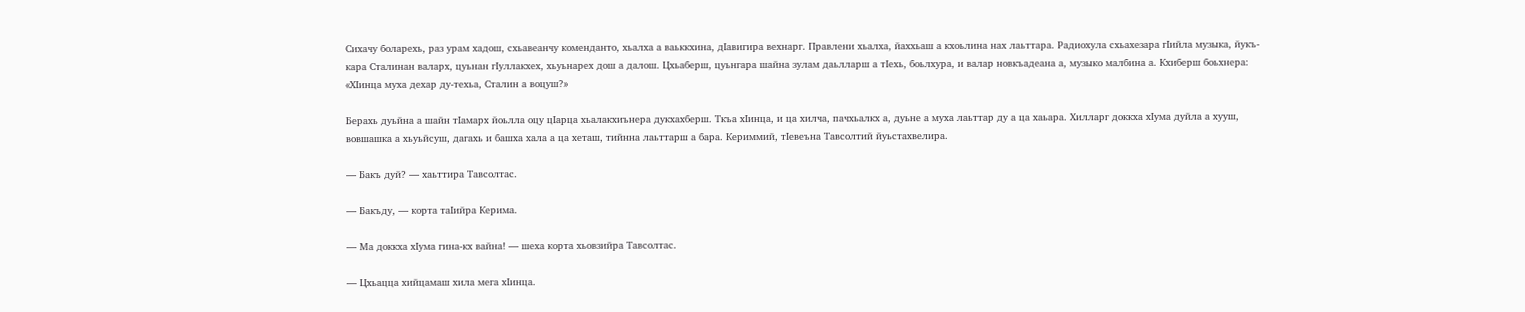Сихачу боларехь, раз урам хадош, схьавеанчу коменданто, хьалха а ваьккхина, дIавигира вехнарг. Правлени хьалха, йаххьаш а кхоьлина нах лаьттара. Радиохула схьахезара гIийла музыка, йукъ-кара Сталинан валарх, цуьнан гIуллакхех, хьуьнарех дош а далош. Цхьаберш, цуьнгара шайна зулам даьлларш а тIехь, боьлхура, и валар новкъадеана а, музыко малбина а. Кхиберш боьхнера: «ХIинца муха дехар ду-техьа, Сталин а воцуш?»

Берахь дуьйна а шайн тIамарх йоьлла оцу цIарца хьалакхиънера дукхахберш. Ткъа хIинца, и ца хилча, пачхьалкх а, дуьне а муха лаьттар ду а ца хаьара. Хилларг доккха хIума дуйла а хууш, вовшашка а хьуьйсуш, дагахь и башха хала а ца хеташ, тийнна лаьттарш а бара. Кериммий, тIевеъна Тавсолтий йуьстахвелира.

— Бакъ дуй? — хаьттира Тавсолтас.

— Бакъду, — корта таIийра Керима.

— Ма доккха хIума гина-кх вайна! — шеха корта хьовзийра Тавсолтас.

— Цхьацца хийцамаш хила мега хIинца.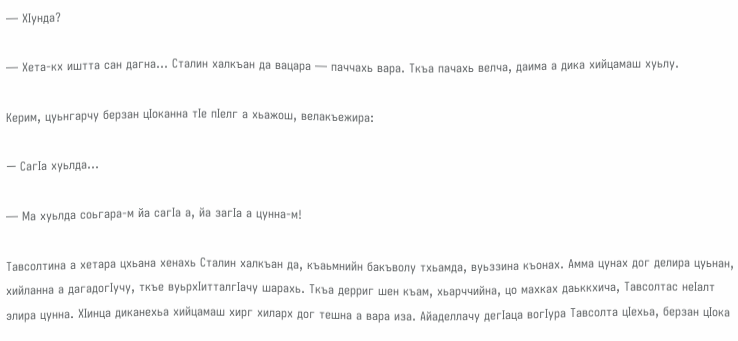— ХIунда?

— Хета-кх иштта сан дагна… Сталин халкъан да вацара — паччахь вара. Ткъа пачахь велча, даима а дика хийцамаш хуьлу.

Керим, цуьнгарчу берзан цIоканна тIе пIелг а хьажош, велакъежира:

— CaгIa хуьлда…

— Ма хуьлда соьгара-м йа caгIa а, йа загIа а цунна-м!

Тавсолтина а хетара цхьана хенахь Сталин халкъан да, къаьмнийн бакъволу тхьамда, вуьззина къонах. Амма цунах дог делира цуьнан, хийланна а дагадогIучу, ткъе вуьрхIитталгIачу шарахь. Ткъа дерриг шен къам, хьарччийна, цо махках даьккхича, Тавсолтас неIалт элира цунна. ХIинца диканехьа хийцамаш хирг хиларх дог тешна а вара иза. Айаделлачу дегIаца вогIура Тавсолта цIехьа, берзан цIока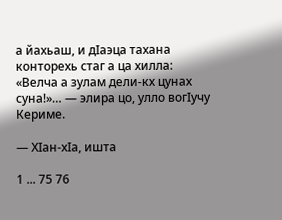а йахьаш, и дIаэца тахана конторехь стаг а ца хилла: «Велча а зулам дели-кх цунах суна!»… — элира цо, улло вогIучу Кериме.

— ХIан-хIа, ишта

1 ... 75 76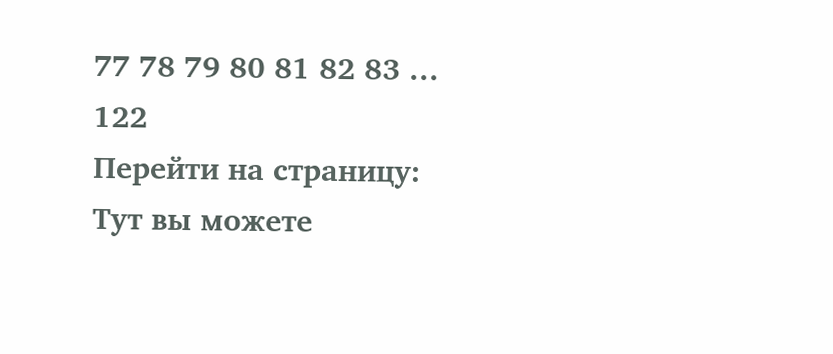77 78 79 80 81 82 83 ... 122
Перейти на страницу:
Тут вы можете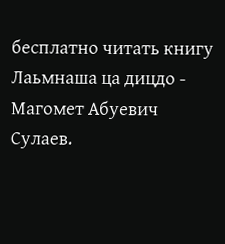бесплатно читать книгу Лаьмнаша ца дицдо - Магомет Абуевич Сулаев.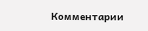Комментарии